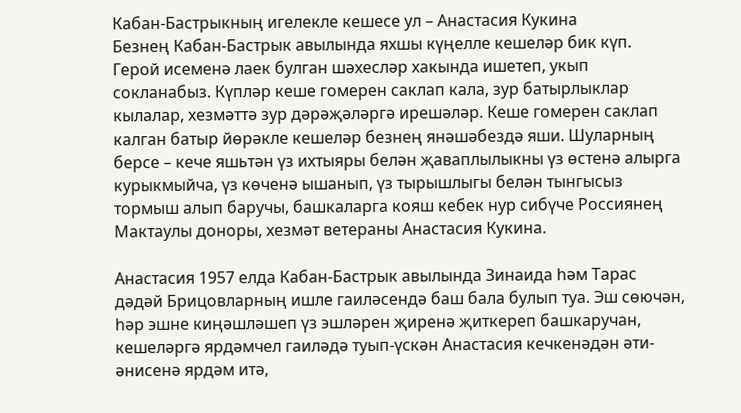Кабан-Бастрыкның игелекле кешесе ул – Анастасия Кукина
Безнең Кабан-Бастрык авылында яхшы күңелле кешеләр бик күп.
Герой исеменә лаек булган шәхесләр хакында ишетеп, укып сокланабыз. Күпләр кеше гомерен саклап кала, зур батырлыклар кылалар, хезмәттә зур дәрәҗәләргә ирешәләр. Кеше гомерен саклап калган батыр йөрәкле кешеләр безнең янәшәбездә яши. Шуларның берсе – кече яшьтән үз ихтыяры белән җаваплылыкны үз өстенә алырга курыкмыйча, үз көченә ышанып, үз тырышлыгы белән тынгысыз тормыш алып баручы, башкаларга кояш кебек нур сибүче Россиянең Мактаулы доноры, хезмәт ветераны Анастасия Кукина.

Анастасия 1957 елда Кабан-Бастрык авылында Зинаида һәм Тарас дәдәй Брицовларның ишле гаиләсендә баш бала булып туа. Эш сөючән, һәр эшне киңәшләшеп үз эшләрен җиренә җиткереп башкаручан, кешеләргә ярдәмчел гаиләдә туып-үскән Анастасия кечкенәдән әти-әнисенә ярдәм итә,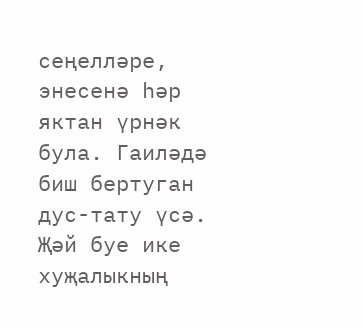сеңелләре, энесенә һәр яктан үрнәк була. Гаиләдә биш бертуган дус-тату үсә. Җәй буе ике хуҗалыкның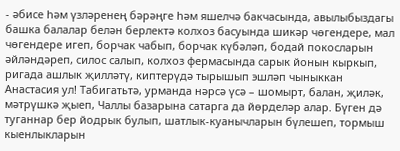- әбисе һәм үзләренең бәрәңге һәм яшелчә бакчасында, авылыбыздагы башка балалар белән берлектә колхоз басуында шикәр чөгендере, мал чөгендере игеп, борчак чабып, борчак күбәләп, бодай покосларын әйләндәреп, силос салып, колхоз фермасында сарык йонын кыркып, ригада ашлык җилләтү, киптерүдә тырышып эшләп чыныккан Анастасия ул! Табигатьтә, урманда нәрсә үсә – шомырт, балан, җиләк, мәтрүшкә җыеп, Чаллы базарына сатарга да йөрделәр алар. Бүген дә туганнар бер йодрык булып, шатлык-куанычларын бүлешеп, тормыш кыенлыкларын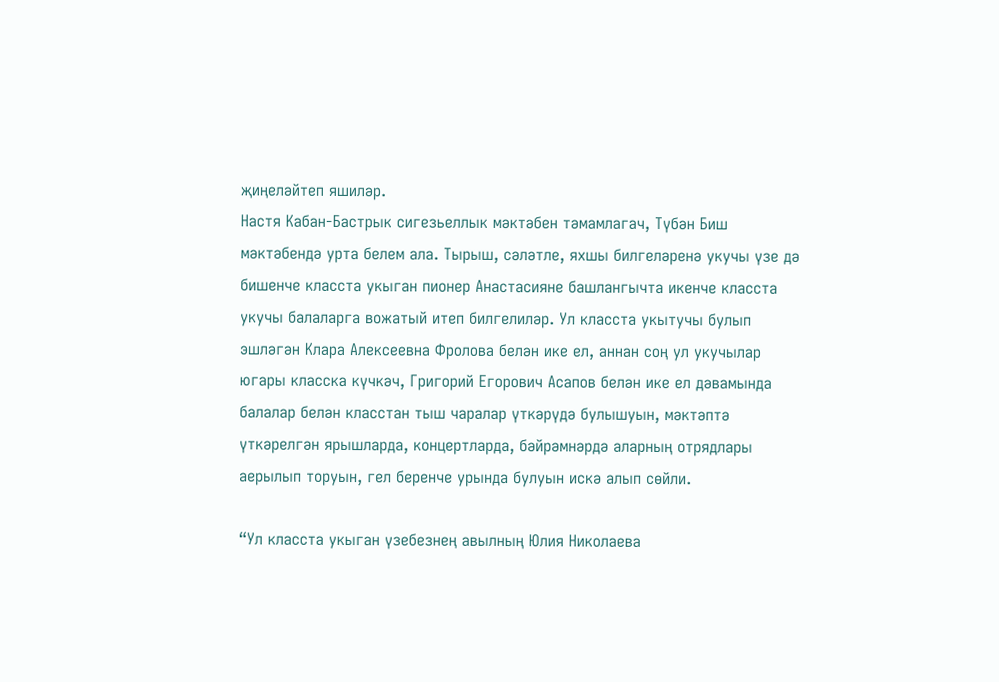җиңеләйтеп яшиләр.
Настя Кабан-Бастрык сигезьеллык мәктәбен тәмамлагач, Түбән Биш мәктәбендә урта белем ала. Тырыш, сәләтле, яхшы билгеләренә укучы үзе дә бишенче класста укыган пионер Анастасияне башлангычта икенче класста укучы балаларга вожатый итеп билгелиләр. Ул класста укытучы булып эшләгән Клара Алексеевна Фролова белән ике ел, аннан соң ул укучылар югары класска күчкәч, Григорий Егорович Асапов белән ике ел дәвамында балалар белән класстан тыш чаралар үткәрүдә булышуын, мәктәптә үткәрелгән ярышларда, концертларда, бәйрәмнәрдә аларның отрядлары аерылып торуын, гел беренче урында булуын искә алып сөйли.

“Ул класста укыган үзебезнең авылның Юлия Николаева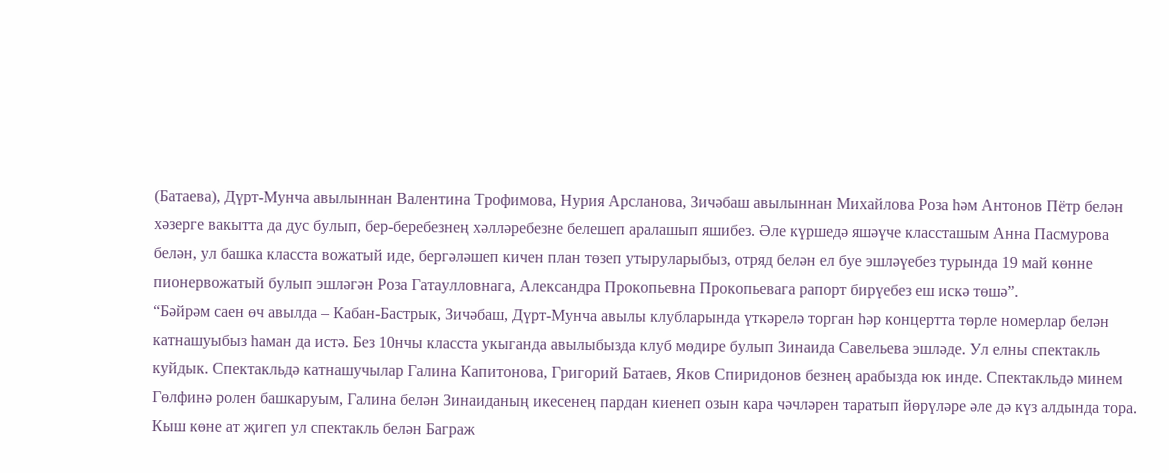(Батаева), Дүрт-Мунча авылыннан Валентина Трофимова, Нурия Арсланова, Зичәбаш авылыннан Михайлова Роза һәм Антонов Пётр белән хәзерге вакытта да дус булып, бер-беребезнең хәлләребезне белешеп аралашып яшибез. Әле күршедә яшәүче классташым Анна Пасмурова белән, ул башка класста вожатый иде, бергәләшеп кичен план төзеп утыруларыбыз, отряд белән ел буе эшләүебез турында 19 май көнне пионервожатый булып эшләгән Роза Гатаулловнага, Александра Прокопьевна Прокопьевага рапорт бирүебез еш искә төшә”.
“Бәйрәм саен өч авылда – Кабан-Бастрык, Зичәбаш, Дүрт-Мунча авылы клубларында үткәрелә торган һәр концертта төрле номерлар белән катнашуыбыз һаман да истә. Без 10нчы класста укыганда авылыбызда клуб мөдире булып Зинаида Савельева эшләде. Ул елны спектакль куйдык. Спектакльдә катнашучылар Галина Капитонова, Григорий Батаев, Яков Спиридонов безнең арабызда юк инде. Спектакльдә минем Гөлфинә ролен башкаруым, Галина белән Зинаиданың икесенең пардан киенеп озын кара чәчләрен таратып йөрүләре әле дә күз алдында тора. Кыш көне ат җигеп ул спектакль белән Баграж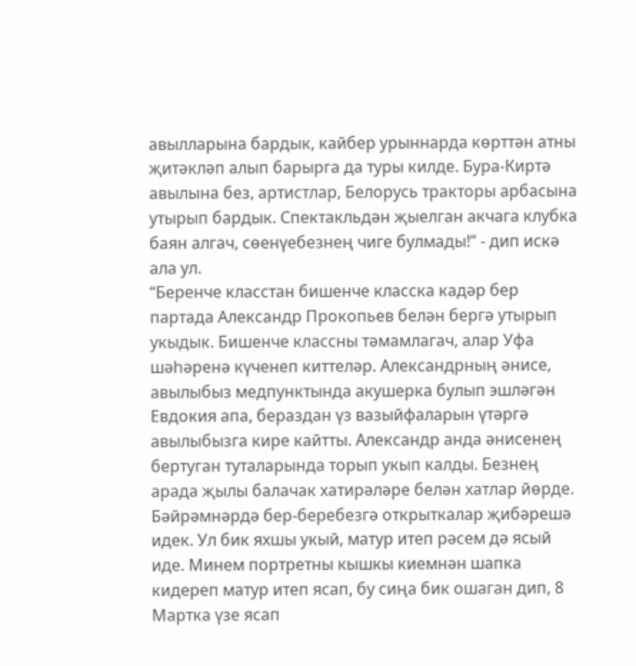авылларына бардык, кайбер урыннарда көрттән атны җитәкләп алып барырга да туры килде. Бура-Киртә авылына без, артистлар, Белорусь тракторы арбасына утырып бардык. Спектакльдән җыелган акчага клубка баян алгач, сөенүебезнең чиге булмады!” - дип искә ала ул.
“Беренче класстан бишенче класска кадәр бер партада Александр Прокопьев белән бергә утырып укыдык. Бишенче классны тәмамлагач, алар Уфа шәһәренә күченеп киттеләр. Александрның әнисе, авылыбыз медпунктында акушерка булып эшләгән Евдокия апа, бераздан үз вазыйфаларын үтәргә авылыбызга кире кайтты. Александр анда әнисенең бертуган туталарында торып укып калды. Безнең арада җылы балачак хатирәләре белән хатлар йөрде. Бәйрәмнәрдә бер-беребезгә открыткалар җибәрешә идек. Ул бик яхшы укый, матур итеп рәсем дә ясый иде. Минем портретны кышкы киемнән шапка кидереп матур итеп ясап, бу сиңа бик ошаган дип, 8 Мартка үзе ясап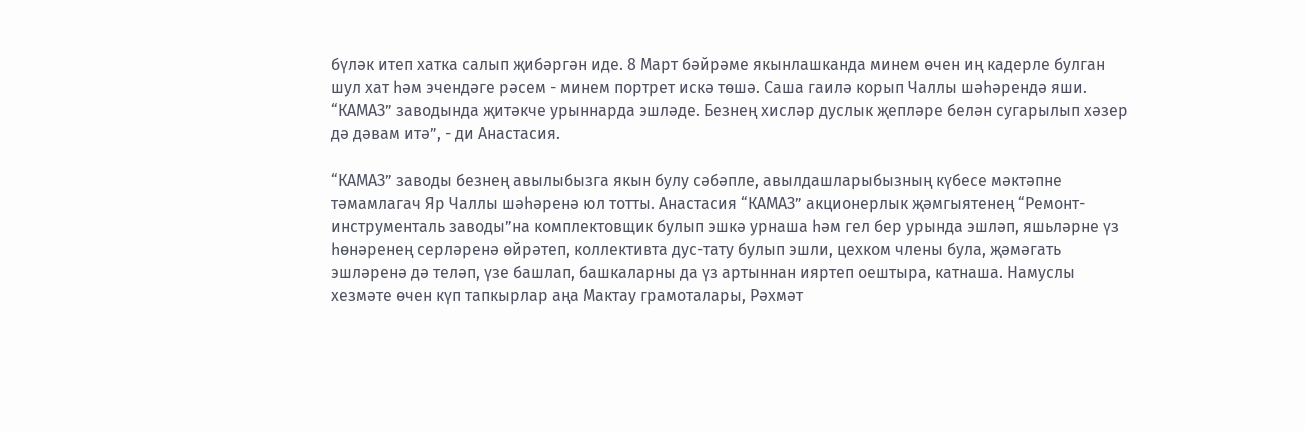бүләк итеп хатка салып җибәргән иде. 8 Март бәйрәме якынлашканда минем өчен иң кадерле булган шул хат һәм эчендәге рәсем - минем портрет искә төшә. Саша гаилә корып Чаллы шәһәрендә яши. “КАМАЗ” заводында җитәкче урыннарда эшләде. Безнең хисләр дуслык җепләре белән сугарылып хәзер дә дәвам итә”, - ди Анастасия.

“КАМАЗ” заводы безнең авылыбызга якын булу сәбәпле, авылдашларыбызның күбесе мәктәпне тәмамлагач Яр Чаллы шәһәренә юл тотты. Анастасия “КАМАЗ” акционерлык җәмгыятенең “Ремонт-инструменталь заводы”на комплектовщик булып эшкә урнаша һәм гел бер урында эшләп, яшьләрне үз һөнәренең серләренә өйрәтеп, коллективта дус-тату булып эшли, цехком члены була, җәмәгать эшләренә дә теләп, үзе башлап, башкаларны да үз артыннан ияртеп оештыра, катнаша. Намуслы хезмәте өчен күп тапкырлар аңа Мактау грамоталары, Рәхмәт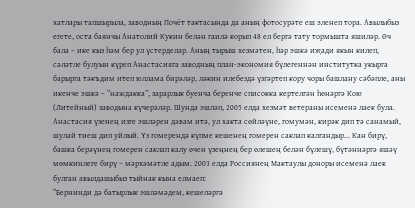хатлары тапшырыла, заводның Почёт тактасында да аның фотосурәте еш эленеп тора. Авылыбыз егете, оста баянчы Анатолий Кукин белән гаилә корып 48 ел бергә тату тормышта яшиләр. Өч бала – ике кыз һәм бер ул үстерделәр. Аның тырыш хезмәтен, һәр эшкә иҗади якын килеп, сәләтле булуын күреп Анастасияга заводның план-экономия бүлегеннән институтка укырга барырга тәкъдим итеп юллама бирәләр, ләкин илебездә үзгәртеп кору чоры башлану сәбәпле, аны икенче эшкә – “наждакка”, зарарлык буенча беренче списокка кертелгән һөнәргә Кою (Литейный) заводына күчерәләр. Шунда эшләп, 2005 елда хезмәт ветераны исеменә лаек була.
Анастасия үзенең изге эшләрен дәвам итә, ул хакта сөйләүне, гомумән, кирәк дип тә санамый, шулай тиеш дип уйлый. Үз гомерендә күпме кешенең гомерен саклап калгандыр... Кан бирү, башка берәүнең гомерен саклап калу өчен үзеңнең бер өлешең белән бүлешү, бүтәннәргә яшәү мөмкинлеге бирү – мәрхәмәтле адым. 2003 елда Россиянең Мактаулы доноры исеменә лаек булган авылдашыбыз тыйнак кына елмаеп:
“Бернинди дә батырлык эшләмәдем, кешеләргә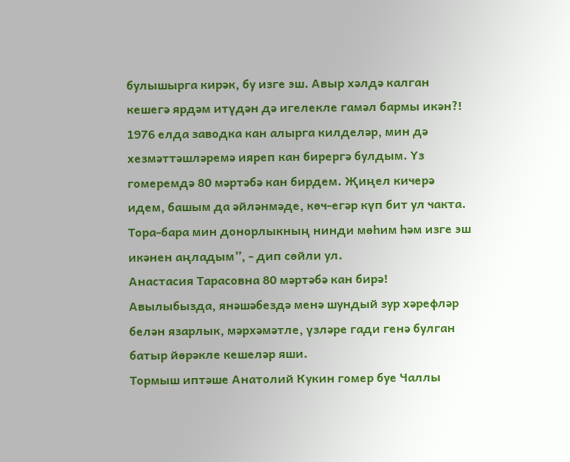булышырга кирәк, бу изге эш. Авыр хәлдә калган кешегә ярдәм итүдән дә игелекле гамәл бармы икән?! 1976 елда заводка кан алырга килделәр, мин дә хезмәттәшләремә ияреп кан бирергә булдым. Үз гомеремдә 80 мәртәбә кан бирдем. Җиңел кичерә идем, башым да әйләнмәде, көч-егәр күп бит ул чакта. Тора-бара мин донорлыкның нинди мөһим һәм изге эш икәнен аңладым”, - дип сөйли ул.
Анастасия Тарасовна 80 мәртәбә кан бирә! Авылыбызда, янәшәбездә менә шундый зур хәрефләр белән язарлык, мәрхәмәтле, үзләре гади генә булган батыр йөрәкле кешеләр яши.
Тормыш иптәше Анатолий Кукин гомер буе Чаллы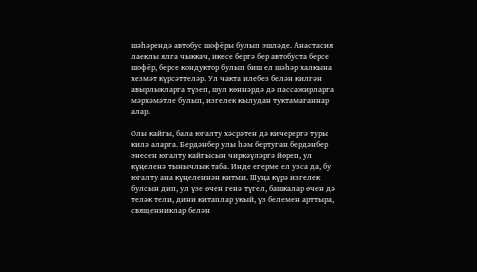шәһәрендә автобус шофёры булып эшләде. Анастасия лаеклы ялга чыккач, икесе бергә бер автобуста берсе шофёр, берсе кондуктор булып биш ел шәһәр халкына хезмәт күрсәттеләр. Ул чакта илебез белән килгән авырлыкларга түзеп, шул көннәрдә дә пассажирларга мәрхәмәтле булып, изгелек кылудан туктамаганнар алар.

Олы кайгы, бала югалту хәсрәтен дә кичерергә туры килә аларга. Бердәнбер улы һәм бертуган бердәнбер энесен югалту кайгысын чиркәүләргә йөреп, ул күңеленә тынычлык таба. Инде егерме ел узса да, бу югалту ана күңеленнән китми. Шуңа күрә изгелек булсын дип, ул үзе өчен генә түгел, башкалар өчен дә теләк тели, дини китаплар укый, үз белемен арттыра, священниклар белән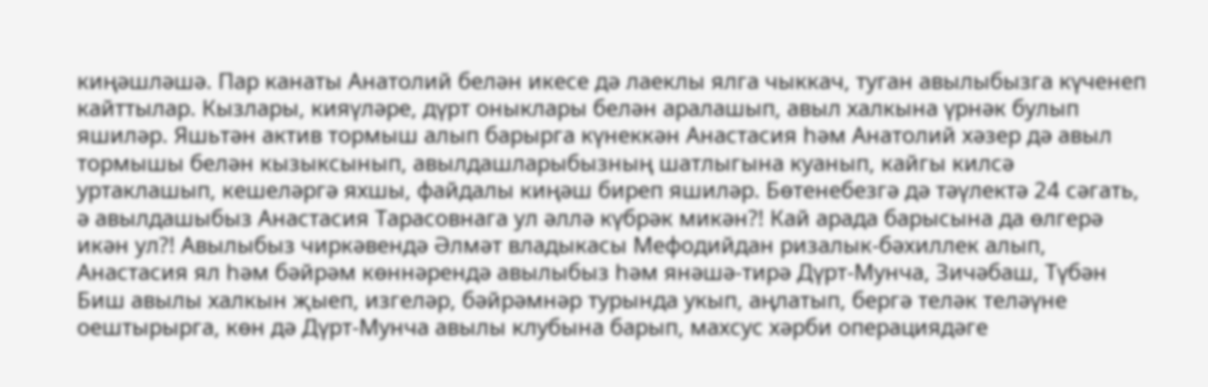киңәшләшә. Пар канаты Анатолий белән икесе дә лаеклы ялга чыккач, туган авылыбызга күченеп кайттылар. Кызлары, кияүләре, дүрт оныклары белән аралашып, авыл халкына үрнәк булып яшиләр. Яшьтән актив тормыш алып барырга күнеккән Анастасия һәм Анатолий хәзер дә авыл тормышы белән кызыксынып, авылдашларыбызның шатлыгына куанып, кайгы килсә уртаклашып, кешеләргә яхшы, файдалы киңәш биреп яшиләр. Бөтенебезгә дә тәүлектә 24 сәгать, ә авылдашыбыз Анастасия Тарасовнага ул әллә күбрәк микән?! Кай арада барысына да өлгерә икән ул?! Авылыбыз чиркәвендә Әлмәт владыкасы Мефодийдан ризалык-бәхиллек алып, Анастасия ял һәм бәйрәм көннәрендә авылыбыз һәм янәшә-тирә Дүрт-Мунча, Зичәбаш, Түбән Биш авылы халкын җыеп, изгеләр, бәйрәмнәр турында укып, аңлатып, бергә теләк теләүне оештырырга, көн дә Дүрт-Мунча авылы клубына барып, махсус хәрби операциядәге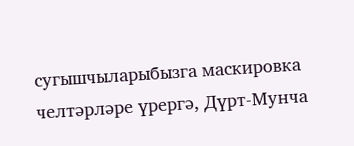сугышчыларыбызга маскировка челтәрләре үрергә, Дүрт-Мунча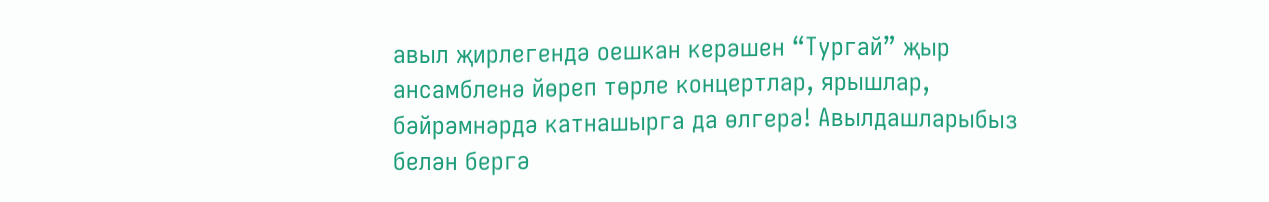авыл җирлегендә оешкан керәшен “Тургай” җыр ансамбленә йөреп төрле концертлар, ярышлар, бәйрәмнәрдә катнашырга да өлгерә! Авылдашларыбыз белән бергә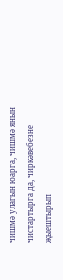чишмә улагын юарга, чишмә янын чистартырга да, чиркәвебезне җыештырып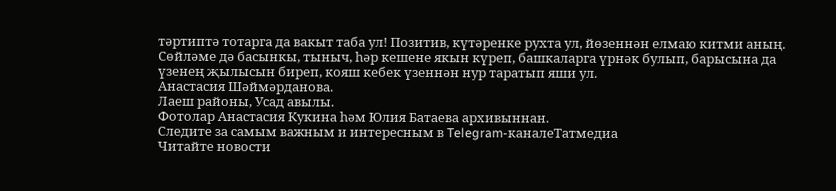тәртиптә тотарга да вакыт таба ул! Позитив, күтәренке рухта ул, йөзеннән елмаю китми аның. Сөйләме дә басынкы, тыныч, һәр кешене якын күреп, башкаларга үрнәк булып, барысына да үзенең җылысын биреп, кояш кебек үзеннән нур таратып яши ул.
Анастасия Шәймәрданова.
Лаеш районы, Усад авылы.
Фотолар Анастасия Кукина һәм Юлия Батаева архивыннан.
Следите за самым важным и интересным в Telegram-каналеТатмедиа
Читайте новости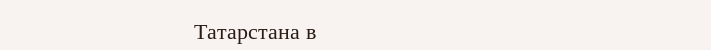Татарстана в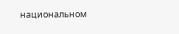национальном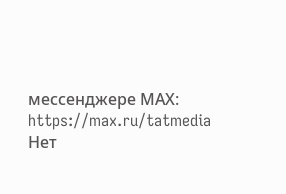мессенджере MАХ: https://max.ru/tatmedia
Нет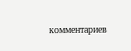комментариев